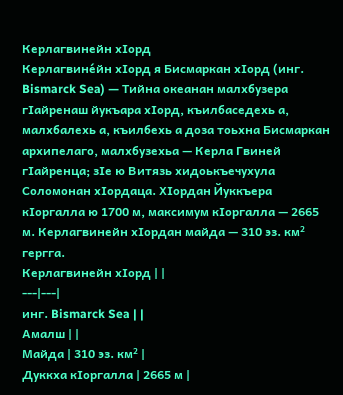Керлагвинейн хӀорд
Керлагвине́йн хӀорд я Бисмаркан хӀорд (инг. Bismarck Sea) — Тийна океанан малхбузера гӀайренаш йукъара хӀорд, къилбаседехь а, малхбалехь а, къилбехь а доза тоьхна Бисмаркан архипелаго, малхбузехьа — Керла Гвиней гӀайренца; зӀе ю Витязь хидоькъечухула Соломонан хӀордаца. ХӀордан Йуккъера кӀоргалла ю 1700 м, максимум кӀоргалла — 2665 м. Керлагвинейн хӀордан майда — 310 эз. км² гергга.
Керлагвинейн хӀорд | |
---|---|
инг. Bismarck Sea | |
Амалш | |
Майда | 310 эз. км² |
Дуккха кӀоргалла | 2665 м |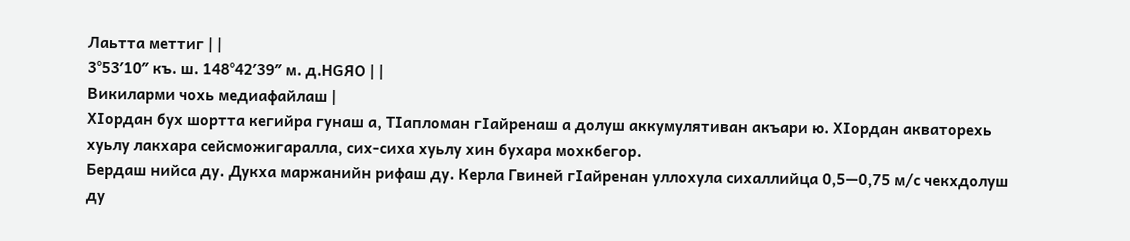Лаьтта меттиг | |
3°53′10″ къ. ш. 148°42′39″ м. д.HGЯO | |
Викиларми чохь медиафайлаш |
ХӀордан бух шортта кегийра гунаш а, ТӀапломан гӀайренаш а долуш аккумулятиван акъари ю. ХӀордан акваторехь хуьлу лакхара сейсможигаралла, сих-сиха хуьлу хин бухара мохкбегор.
Бердаш нийса ду. Дукха маржанийн рифаш ду. Керла Гвиней гӀайренан уллохула сихаллийца 0,5—0,75 м/с чекхдолуш ду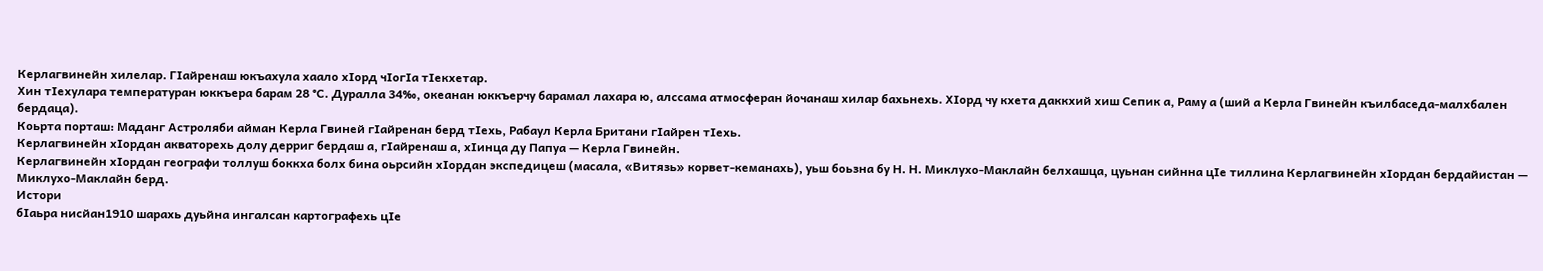Керлагвинейн хилелар. ГӀайренаш юкъахула хаало хӀорд чӀогӀа тӀекхетар.
Хин тӀехулара температуран юккъера барам 28 °С. Дуралла 34‰, океанан юккъерчу барамал лахара ю, алссама атмосферан йочанаш хилар бахьнехь. ХӀорд чу кхета даккхий хиш Сепик а, Раму а (ший а Керла Гвинейн къилбаседа-малхбален бердаца).
Коьрта порташ: Маданг Астроляби айман Керла Гвиней гӀайренан берд тӀехь, Рабаул Керла Британи гӀайрен тӀехь.
Керлагвинейн хӀордан акваторехь долу дерриг бердаш а, гӀайренаш а, хӀинца ду Папуа — Керла Гвинейн.
Керлагвинейн хӀордан географи толлуш боккха болх бина оьрсийн хӀордан экспедицеш (масала, «Витязь» корвет-кеманахь), уьш боьзна бу Н. Н. Миклухо-Маклайн белхашца, цуьнан сийнна цӀе тиллина Керлагвинейн хӀордан бердайистан — Миклухо-Маклайн берд.
Истори
бӀаьра нисйан1910 шарахь дуьйна ингалсан картографехь цӀе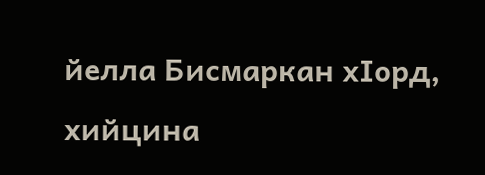йелла Бисмаркан хӀорд, хийцина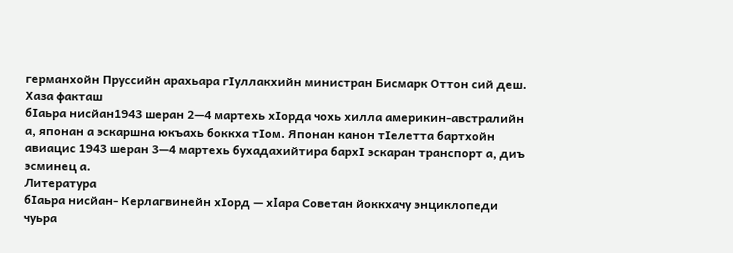германхойн Пруссийн арахьара гӀуллакхийн министран Бисмарк Оттон сий деш.
Хаза факташ
бӀаьра нисйан1943 шеран 2—4 мартехь хӀорда чохь хилла америкин-австралийн а, японан а эскаршна юкъахь боккха тӀом. Японан канон тӀелетта бартхойн авиацис 1943 шеран 3—4 мартехь бухадахийтира бархӀ эскаран транспорт а, диъ эсминец а.
Литература
бӀаьра нисйан- Керлагвинейн хӀорд — хӏара Советан йоккхачу энциклопеди чуьра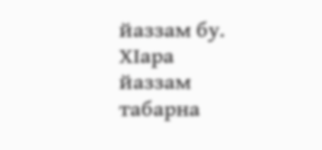йаззам бу.
ХӀара йаззам табарна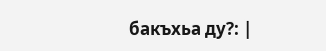бакъхьа ду?: |